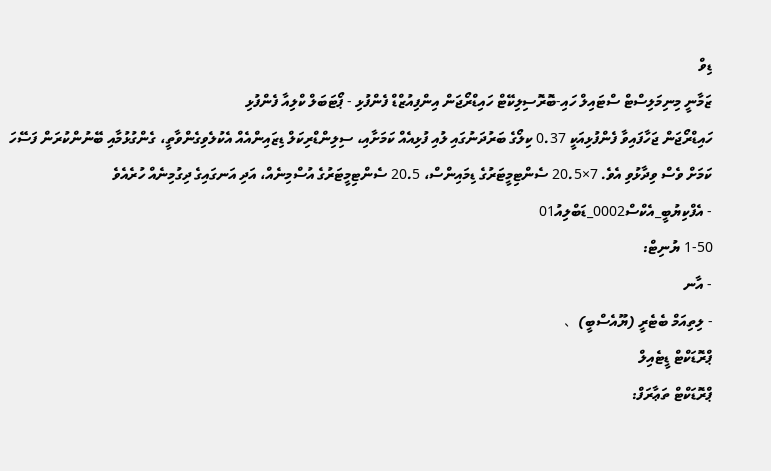ޑިވް
ޒަމާނީ މިނިމަލިސްޓް ސްޓައިލް ހައި-ބޮރޮސިލިކޭޓް ހައިޑްރޯޖަން އިންފިއުޒްޑް ފެންފުޅި - ޕޯޓަބަލް ކްލިއާ ފެންފުޅި
ހައިޑްރޯޖަން ޖަހާފައިވާ ފެންފުޅިއަކީ 0.37 ކިލޯގެ ބަރުދަނުގައި ލުއި ފުޅިއެއް ކަމަށާއި، ސިލިންޑްރިކަލް ޑިޒައިންއެއް އެކުލެވިގެންވާތީ، ގެންގުޅުމާއި ބޭނުންކުރަން ފަސޭހަ ކަމަށް ވެސް ވިދާޅުވި އެވެ. 7×20.5 ސެންޓިމީޓަރުގެ ޑިމައިންސް، 20.5 ސެންޓިމީޓަރުގެ އުސްމިނެއް، އަދި އަނގައިގެ ދިގުމިނެއް ހުރެއެވެ
- އެފްކިޔުބީ_އެކްސް0002_ޑަބްލިއު01
1-50 ޔުނިޓް:
- އާނ
- ލިތިއަމް ބެޓެރީ (ޔޫއެސްބީ)、
ޕްރޮޑަކްޓް ޑީޓެއިލް
ޕްރޮޑަކްޓް ތަޢާރަފް: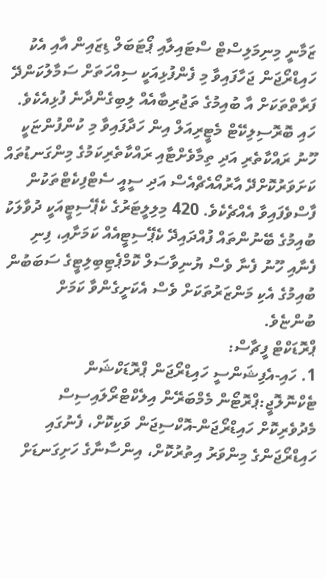ޒަމާނީ މިނިމަލިސްޓް ސްޓައިލާއި ޕޯޓަބަލް ޑިޒައިން އާއި އެކު ހައިޑްރޯޖަން ޖަހާފައިވާ މި ފެންފުޅިއަކީ ސިއްހަތަށް ސަމާލުކަންދޭ ފަރާތްތަކަށް އާ ބުއިމުގެ ތަޖުރިބާއެއް ލިބިގެންދާނެ ފުޅިއެކެވެ. ހައި ބޮރޮސިލިކޭޓް މެޓީރިއަލް އިން ހަދާފައިވާ މި ކުންފުންޏަކީ ހޫނު ރައްކާތެރި އަދި ތިމާވެށްޓާއި ރައްކާތެރިކަމުގެ މިންގަނޑުތައް ކަށަވަރުކޮށްދޭ އާރުއޯއެޗްއެސް އަދި ސީއީ ސެޓްފިކެޓްތަކުން ފާސްވެފައިވާ އެއްޗެކެވެ. 420 މިލިލީޓަރުގެ ކެޕޭސިޓީއަކީ ދުވާލަކު ބުއިމުގެ ބޭނުންތައް ފުއްދައިދޭ ކެޕޭސިޓީއެއް ކަމަށާއި، ފިނި ފެނާއި ހޫނު ފެނާ ވެސް ޔުނިވާސަލް ކޮމްޕެޓިބިލިޓީގެ ސަބަބުން ބުއިމުގެ އެކި މަންޒަރުތަކަށް ވެސް އެކަށީގެންވާ ކަމަށް ބުންޏެވެ.
ޕްރޮޑަކްޓް ފީޗާސް:
1. ހައި-އެފިޝަންސީ ހައިޑްރޯޖަން ޕްރޮޑަކްޝަން ޓެކްނޮލޮޖީ:ޕްރޮޓޯން މެމްބަރޭން އިލެކްޓްރޯލައިސިސް މެދުވެރިކޮށް ހައިޑްރޯޖަން-އޮކްސިޖަން ވަކިކޮށް، ފެނުގައި ހައިޑްރޯޖަންގެ މިންވަރު އިތުރުކޮށް، އިންސާނާގެ ހަށިގަނޑަށް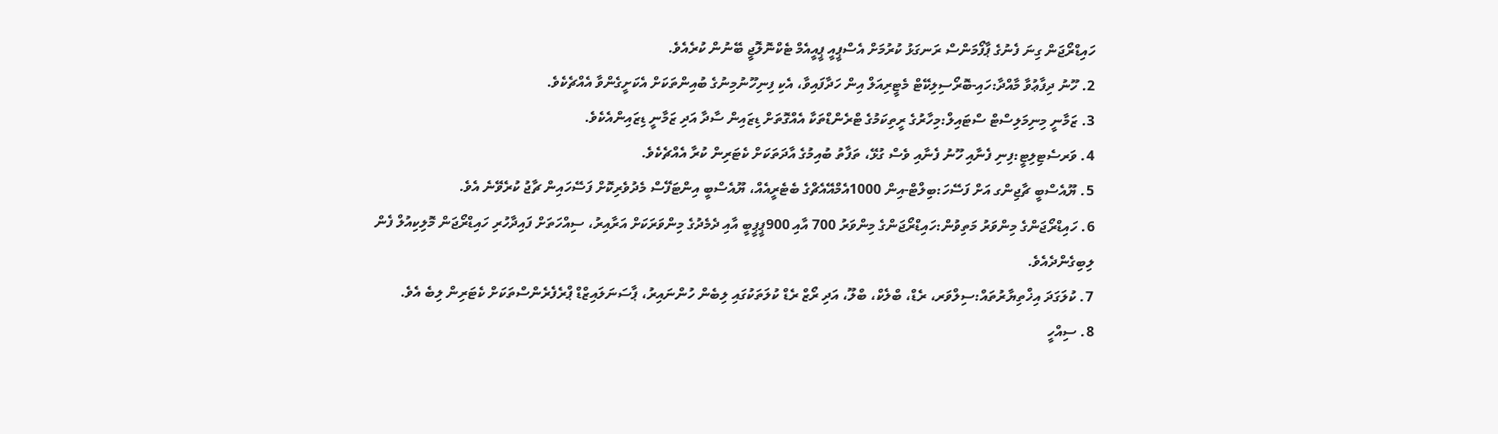ހައިޑްރޯޖަން ގިނަ ފެނުގެ ޕާފޯމަންސް ރަނގަޅު ކުރުމަށް އެސްޕީއީ ޕީއީއެމް ޓެކްނޮލޮޖީ ބޭނުން ކުރެއެވެ.
2. ހޫނު ދިފާޢުވާ މާއްދާ:ހައި-ބޮރޯސިލިކޭޓް މެޓީރިއަލް އިން ހަދާފައިވާ، އެކި ފިނިހޫނުމިނުގެ ބުއިންތަކަށް އެކަށީގެންވާ އެއްޗެކެވެ.
3. ޒަމާނީ މިނިމަލިސްޓް ސްޓައިލް:މިހާރުގެ ރީތިކަމުގެ ޓްރެންޑްތަކާ އެއްގޮތަށް ޑިޒައިން ސާދާ އަދި ޒަމާނީ ޑިޒައިންއެކެވެ.
4. ވަރސެޓިލިޓީ:ފިނި ފެނާއި ހޫނު ފެނާއި ވެސް ގުޅޭ، ތަފާތު ބުއިމުގެ އާދަތަކަށް ކެޓަރިން ކުރާ އެއްޗެކެވެ.
5. ޔޫއެސްބީ ޗާޖިންގ އަށް ފަސޭހަ:ބިލްޓް-އިން 1000އެމްއޭއެޗްގެ ބެޓެރީއެއް، ޔޫއެސްބީ އިންޓަފޭސް މެދުވެރިކޮށް ފަސޭހައިން ޗާޖު ކުރެވޭނެ އެވެ.
6. ހައިޑްރޯޖަންގެ މިންވަރު މަތިވުން:ހައިޑްރޯޖަންގެ މިންވަރު 700 އާއި 900ޕީޕީބީ އާއި ދެމެދުގެ މިންވަރަކަށް އަރާއިރު، ސިއްހަތަށް ފައިދާހުރި ހައިޑްރޯޖަން މޮލިކިއުލް ފެން ލިބިގެންދެއެވެ.
7. ކުލަގަދަ އިޚްތިޔާރުތައް:ސިލްވަރ، ރެޑް، ބްލެކް، ބްލޫ، އަދި ރޯޒް ރެޑް ކުލަތަކުގައި ލިބެން ހުންނައިރު، ޕާސަނަލައިޒްޑް ޕްރެފެރެންސްތަކަށް ކެޓަރިން ލިބެ އެވެ.
8. ސިއްހީ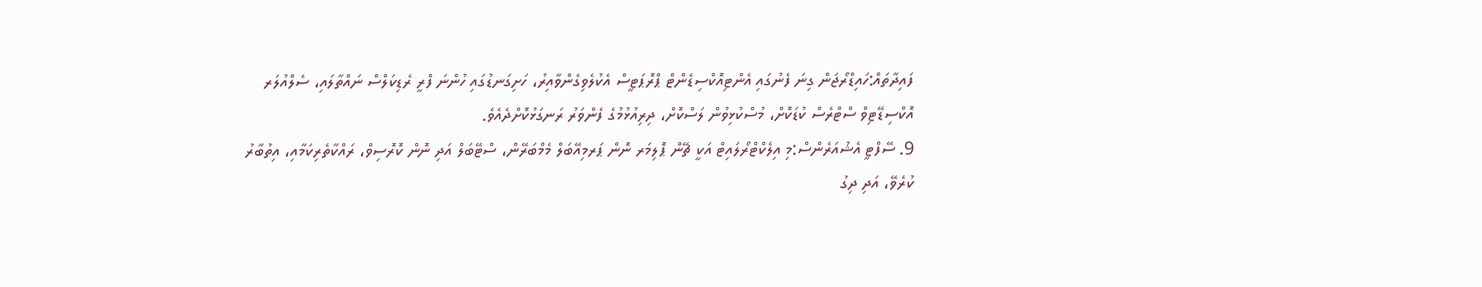ފައިދާތައް:ހައިޑްރޯޖަން ގިނަ ފެނުގައި އެންޓިއޮކްސިޑެންޓް ޕްރޮޕަޓީސް އެކުލެވިގެންވާއިރު، ހަށިގަނޑުގައި ހުންނަ ފްރީ ރެޑިކަލްސް ނައްތާލައި، ސެލްއުލަރ އޮކްސިޑޭޓިވް ސްޓްރެސް ކުޑަކޮށް، މުސްކުޅިވުން ލަސްކޮށް، ދިރިއުޅުމުގެ ފެންވަރު ރަނގަޅުކޮށްދެއެވެ.
9. ސޭފްޓީ އެޝުއަރެންސް:މި އިލެކްޓްރޯލައިޓް އަކީ ޗޭން ޕޮލިމަރ ނޮން ޕަރމިއޭބަލް މެމްބަރޭން، ސްޓޭބަލް އަދި ނޮން ކޮރޮސިވް، ރައްކާތެރިކަމާއި، އިތުބާރު ކުރެވޭ، އަދި ދިގު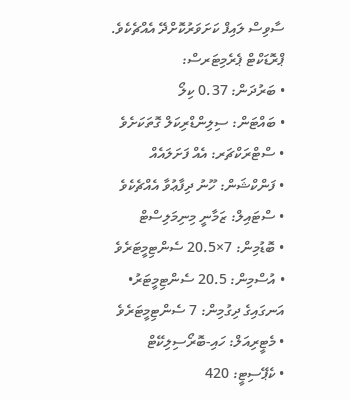ސާވިސް ލައިފް ކަށަވަރުކޮށްދޭ އެއްޗެކެވެ.
ޕްރޮޑަކްޓް ޕެރެމިޓަރސް:
• ބަރުދަން: 0.37 ކިލޯ
• ބައްޓަން: ސިލިންޑްރިކަލް ގޮތަކަށެވެ
• ސްޓްރަކްޗަރ: އެއް ފަށަލައެއް
• ފަންކްޝަން: ހޫނު ދިފާޢުވާ އެއްޗެކެވެ
• ސްޓައިލް: ޒަމާނީ މިނިމަލިސްޓް
• ބޮޑުމިން: 7×20.5 ސެންޓިމީޓަރެވެ
• އުސްމިން: 20.5 ސެންޓިމީޓަރު• އަނގައިގެ ދިގުމިން: 7 ސެންޓިމީޓަރެވެ
• މެޓީރިއަލް: ހައި-ބޮރޯސިލިކޭޓް
• ކެޕޭސިޓީ: 420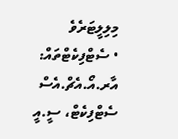މިލިލީޓަރެވެ
• ސެޓްފިކެޓްތައް: އާރ.އޯ.އެޗް.އެސް ސެޓްފިކެޓް، ސީ.އީ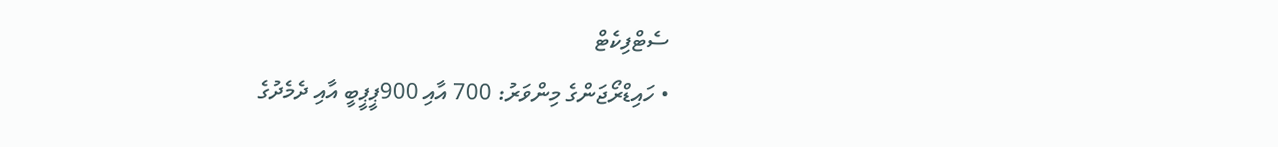ސެޓްފިކެޓް
• ހައިޑްރޯޖަންގެ މިންވަރު: 700 އާއި 900ޕީޕީބީ އާއި ދެމެދުގެ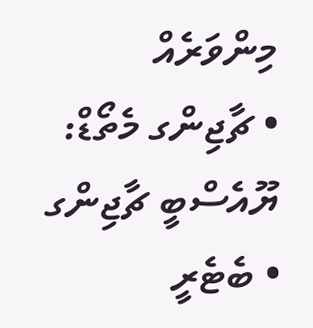މިންވަރެއް
• ޗާޖިންގ މެތޯޑް: ޔޫއެސްބީ ޗާޖިންގ
• ބެޓެރީ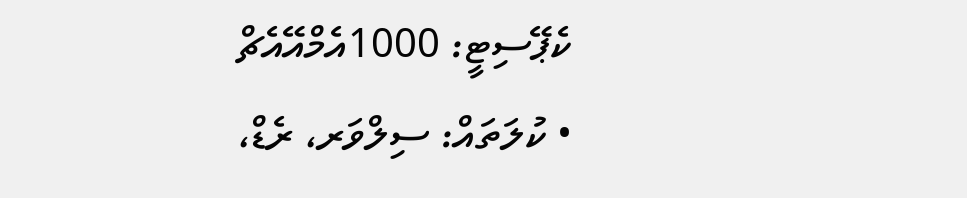ކެޕޭސިޓީ: 1000އެމްއޭއެޗް
• ކުލަތައް: ސިލްވަރ، ރެޑް،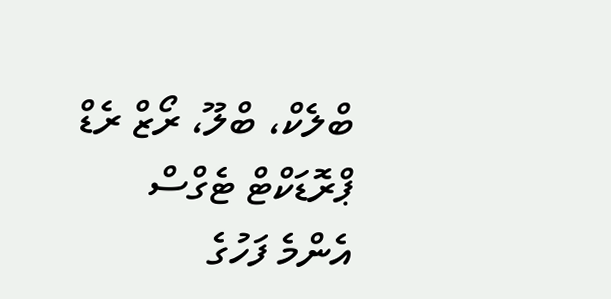ބްލެކް، ބްލޫ، ރޯޒް ރެޑް
ޕްރޮޑަކްޓް ޓެގްސް
އެންމެ ފަހުގެ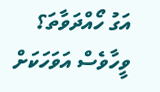އަގު ހޯއްދަވާތަ؟ ވީހާވެސް އަވަހަކަށް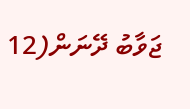ޖަވާބު ދޭނަން(12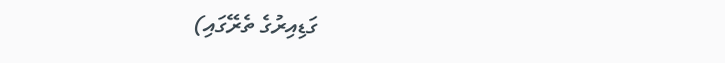ގަޑިއިރުގެ ތެރޭގައި)